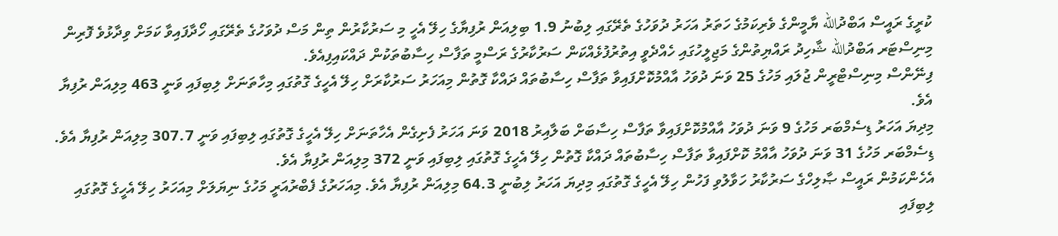ކުރީގެ ރައީސް އަބްދުالله ޔާމީންގެ ވެރިކަމުގެ ހަތަރު އަހަރު ދުވަހުގެ ތެރޭގައި ލިބުނު 1.9 ބިލިއަން ރުފިޔާގެ ހިލޭ އެހީ މި ސަރުކާރުން ތިން މަސް ދުވަހުގެ ތެރޭގައި ހޯދާފައިވާ ކަމަށް ވިދާޅުވެ ފޮރިން މިނިސްޓަރ އަބްދުالله ޝާހިދު ރައްޔިތުންގެ މަޖިލީހުގައި ހެއްދެވީ އިތުރުފުޅެއްކަން ސަރުކާރުގެ ރަސްމީ ތަފާސް ހިސާބުތަކުން ދައްކައިފިއެވެ.
ފިނޭންސް މިނިސްޓްރީން ޖުލައި މަހުގެ 25 ވަނަ ދުވަހު އާއްމުކޮށްފައިވާ ތަފާސް ހިސާބުތައް ދައްކާ ގޮތުން މިއަހަރު ސަރުކާރަށް ހިލޭ އެހީގެ ގޮތުގައި މިހާތަނަށް ލިބިފައި ވަނީ 463 މިލިއަން ރުފިޔާ އެވެ.
މިދިޔަ އަހަރު ޑިސެމްބަރ މަހުގެ 9 ވަނަ ދުވަހު އާއްމުކޮށްފައިވާ ތަފާސް ހިސާބަށް ބަލާއިރު 2018 ވަނަ އަހަރު ފެށިގެން އެހާތަނަށް ހިލޭ އެހީގެ ގޮތުގައި ލިބިފައި ވަނީ 307.7 މިލިއަން ރުފިޔާ އެވެ. ޑިސެމްބަރ މަހުގެ 31 ވަނަ ދުވަހު އާއްމު ކޮށްފައިވާ ތަފާސް ހިސާބުތައް ދައްކާ ގޮތުން ހިލޭ އެހީގެ ގޮތުގައި ލިބިފައި ވަނީ 372 މިލިއަން ރުފިޔާ އެވެ.
އެހެންކަމުން ރައީސް ޞާލިހްގެ ސަރުކާރު ހަވާލުވި ފަހުން ހިލޭ އެހީގެ ގޮތުގައި މިދިޔަ އަހަރު ލިބުނީ 64.3 މިލިއަން ރުފިޔާ އެވެ. މިއަހަރުގެ ފެބްރުއަރީ މަހުގެ ނިޔަލަށް މިއަހަރު ހިލޭ އެހީގެ ގޮތުގައި ލިބިފައި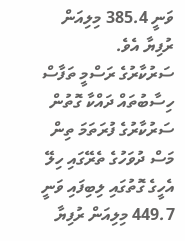ވަނީ 385.4 މިލިއަން ރުފިޔާ އެވެ.
ސަރުކާރުގެ ރަސްމީ ތަފާސް ހިސާބުތައް ދައްކާ ގޮތުން ސަރުކާރުގެ ފުރަތަމަ ތިން މަސް ދުވަހުގެ ތެރޭގައި ހިލޭ އެހީގެ ގޮތުގައި ލިބިފައި ވަނީ 449.7 މިލިއަން ރުފިޔާ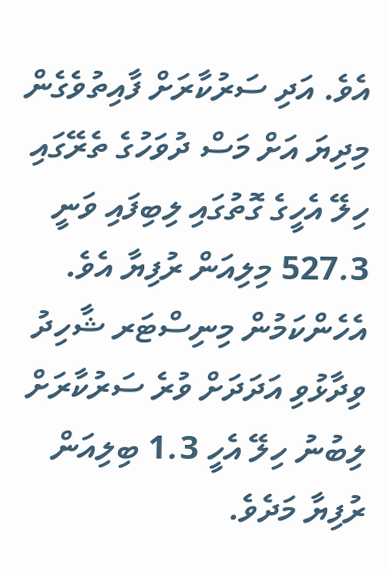އެވެ. އަދި ސަރުކާރަށް ފާއިތުވެގެން މިދިޔަ އަށް މަސް ދުވަހުގެ ތެރޭގައި ހިލޭ އެހީގެ ގޮތުގައި ލިބިފައި ވަނީ 527.3 މިލިއަން ރުފިޔާ އެވެ.
އެހެންކަމުން މިނިސްޓަރ ޝާހިދު ވިދާޅުވި އަދަދަށް ވުރެ ސަރުކާރަށް ލިބުނު ހިލޭ އެހީ 1.3 ބިލިއަން ރުފިޔާ މަދެވެ.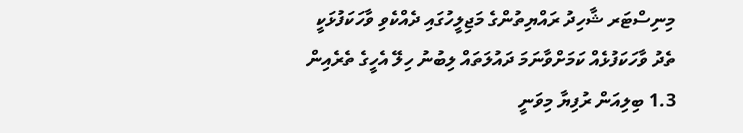މިނިސްޓަރ ޝާހިދު ރައްޔިތުންގެ މަޖިލީހުގައި ދެއްކެވި ވާހަކަފުޅަކީ ތެދު ވާހަކަފުޅެއް ކަމަށްވާނަމަ ދައުލަތައް ލިބުނު ހިލޭ އެހީގެ ތެރެއިން 1.3 ބިލިއަން ރުފިޔާ މިވަނީ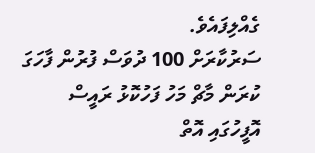ގެއްލިފައެވެ.
ސަރުކާރަށް 100 ދުވަސް ފުރުން ފާހަގަ ކުރަން މާޗް މަހު ފަހުކޮޅު ރައީސް އޮފީހުގައި އޮތް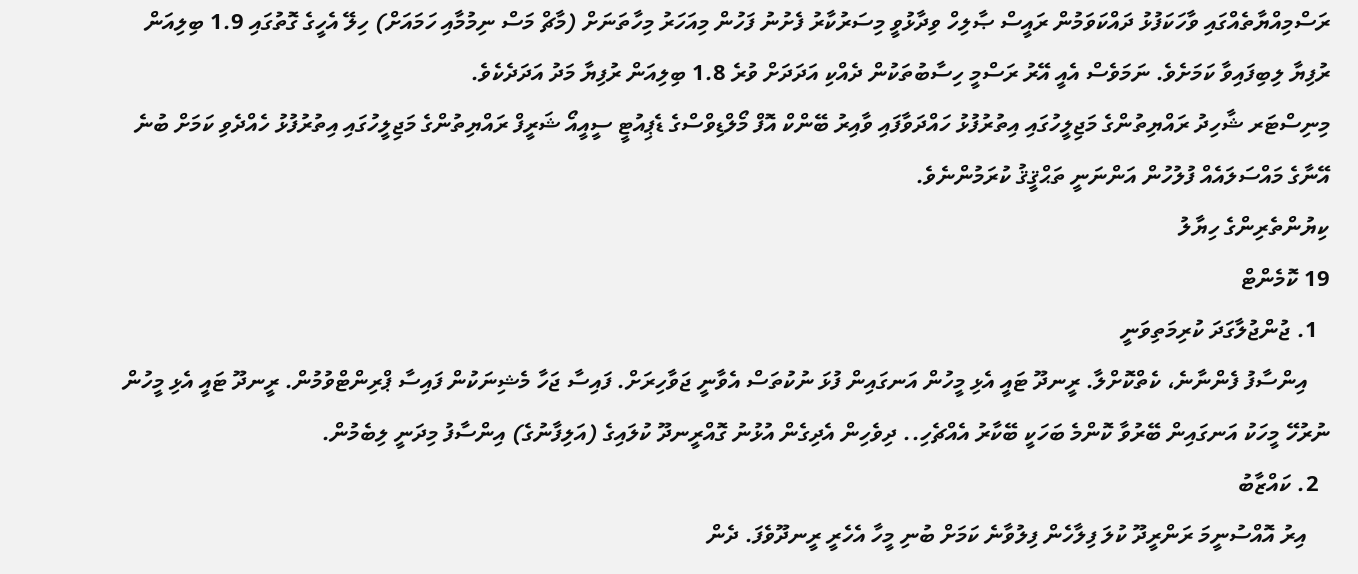ރަސްމިއްޔާތެއްގައި ވާހަކަފުޅު ދައްކަވަމުން ރައީސް ޞާލިހް ވިދާޅުވީ މިސަރުކާރު ފެށުނު ފަހުން މިއަހަރު މިހާތަނަށް (މާޗް މަސް ނިމުމާއި ހަމައަށް) ހިލޭ އެހީގެ ގޮތުގައި 1.9 ބިލިއަން ރުފިޔާ ލިބިފައިވާ ކަމަށެވެ. ނަމަވެސް އެއީ އޭރު ރަސްމީ ހިސާބުތަކުން ދެއްކި އަދަދަށް ވުރެ 1.8 ބިލިއަން ރުފިޔާ މަދު އަދަދެކެވެ.
މިނިސްޓަރ ޝާހިދު ރައްޔިތުންގެ މަޖިލީހުގައި އިތުރުފުޅު ހައްދަވާފައި ވާއިރު ބޭންކް އޮފް މޯލްޑިވްސްގެ ޑެޕިއުޓީ ސީއީއޯ ޝަރީފް ރައްޔިތުންގެ މަޖިލީހުގައި އިތުރުފުޅު ހެއްދެވި ކަމަށް ބުނެ އޭނާގެ މައްސަލައެއް ފުލުހުން އަންނަނީ ތަޙްޤީޤު ކުރަމުންނެވެ.
ކިޔުންތެރިންގެ ހިޔާލު
19 ކޮމެންޓް
  1. ޖުންޖުލާގަދަ ކުރިމަތިވަނީ
    އިންސާފު ފެންނާނެ، ކެތްކޮށްލާ. ރީނދޫ ޓައީ އެޅި މީހުން އަނގައިން ފުޅަ ނުކުތަސް އެވާނީ ޖަވާހިރަށް. ފައިސާ ޖަހާ މެޝިނަކުން ފައިސާ ޕްރިންޓްވުމުން. ރީނދޫ ޓައީ އެޅި މީހުން ނުރުހޭ މީހަކު އަނގައިން ބޭރުވާ ކޮންމެ ބަހަކީ ބޭކާރު އެއްޗެހި.. ދިވެހިން އެދިގެން އުޅުނު ގޮއްރީނދޫ ކުލައިގެ (އަލިފާނުގެ) އިންސާފު މިދަނީ ލިބެމުން.
  2. ކައްޒާބު
    އިރު އޮއްސުނީމަ ރަންރީދޫ ކުލަ ފިލާހެން ފިލުވާނެ ކަމަށް ބުނި މީހާ އެހެރީ ރީނދޫވެފަ. ދެން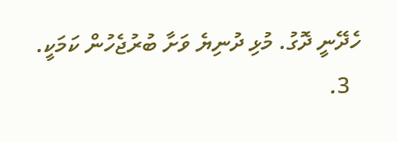ހެދޭނީ ދޮގު. މުޅި ދުނިޔެ ވަށާ ބުރުޖެހުން ކަމަކީ.
  3.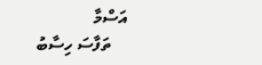އަސްމާ
    ތަފާސަ ހިސާބު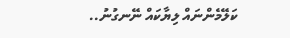ކަލޭމެންނައް ލިޔާކައް ނޭނގުނު..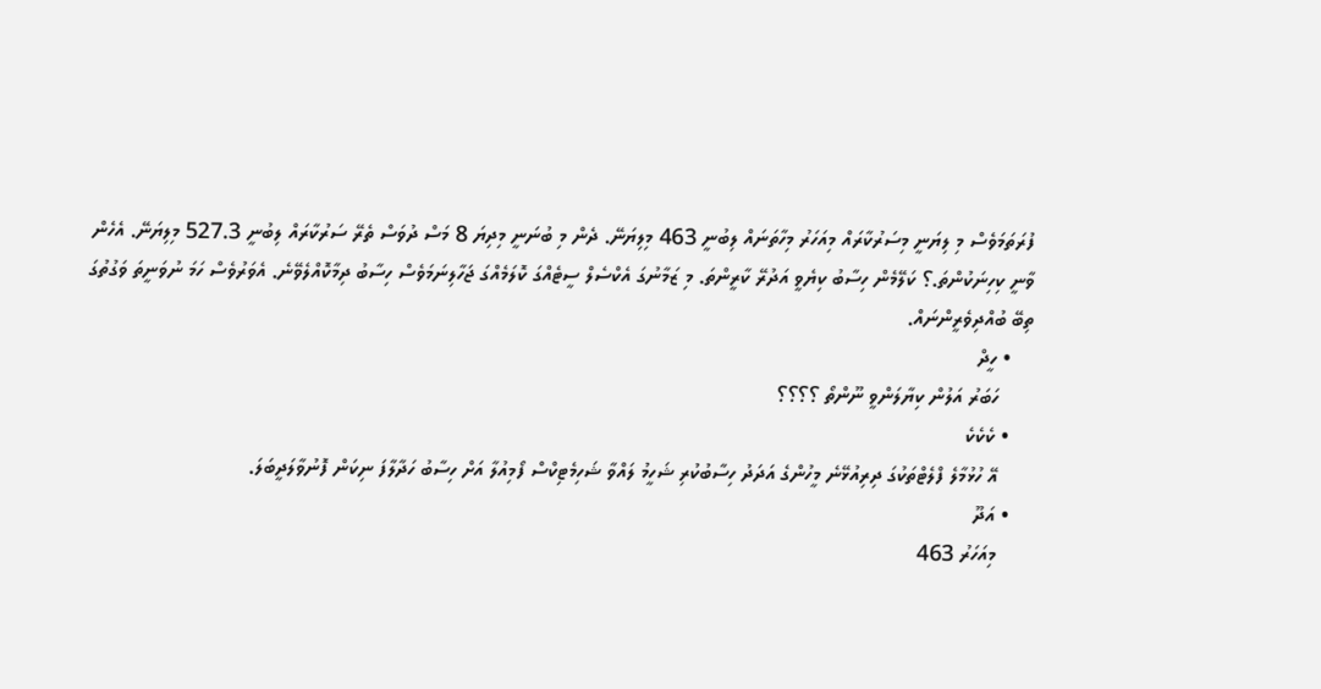ފުރަތަމަވެސް މި ލިޔަނީ މިސަރުކާރައް މިއަހަރު މިހާތަނައް ލިބުނީ 463 މިލިޔަނޭ. ދެން މި ބުނަނީ މިދިޔަ 8 މަސް ދުވަސް ތެރޭ ސަރުކާރައް ލިބުނީ 527.3 މިލިޔަނޭ. އެހެން ވާނީ ކިހިނަކުންތަ.؟ ކަލޭމެން ހިސާބު ކިޔެވީ އަދުރޭ ކާރީންތަ. މި ޒަމާނުގަ އެކްސެލް ސީޓެއްގަ ކޮލަމެއްގަ ޖަހާލިނަމަވެސް ހިސާބު ދިމާކޮއްލެވޭނެ. އެވަރުވެސް ހަމަ ނުވަނީތަ ވަގުތުގަ ތިބޭ ބުއްދިވެރީންނައް.
    • ހީދް
      ހަބަރު އަލުން ކިޔާލަންވީ ނޫންތޯ ؟؟؟؟
    • ކެކެކެ
      އޭ ހުޅުމާލެ ފްލެޓްތަކުގަ ދިރިއުޅޭނެ މީހުންގެ އަދަދު ހިސާބުކުރި ޝަހީމު ލައްވާ ޝަހިމެޓިކްސް ފޯމިއުލާ އަށް ހިސާބު ހަދާލާފަ ނިކަން ފޮނުވާލަދީބަލަ.
    • އަދޫ
      މިއަހަރު 463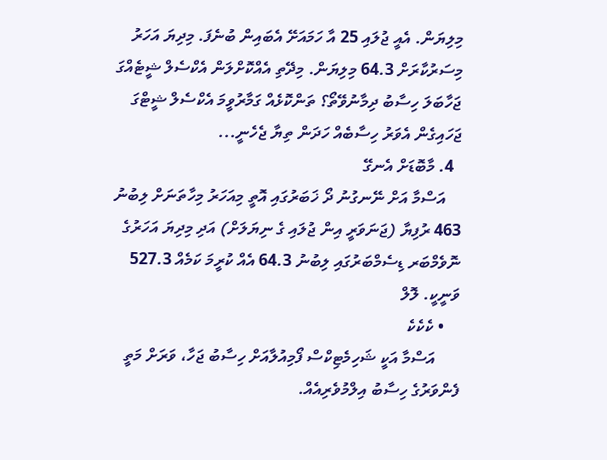މިލިޔަން. އެއީ ޖުލައި 25 އާ ހަމައަށޭ އެބައިން ބުނެފަ. މިދިޔަ އަހަރު މިސަރުކާރަށް 64.3 މިލިޔަން. މިދޭތި އެއްކޮށްލަން އެކްސެލް ޝީޓެއްގަ ޖަހާބަލަ ހިސާބު ދިމާނުވޭތޯ؟ ތަންކޮޅެއް ގަމާރުވީމަ އެކްސެލް ޝީޓްގަ ޖަހައިގެން އެވަރު ހިސާބެއް ހަދަން ތިޔާ ޖެހެނީ...
  4. މާބޮޑަށް އެނގޭ
    އަސްމާ އަށް ނޭނގުނު ދޯ ޚަބަރުގައި އޮތީ މިއަހަރު މިހާތަނަށް ލިބުނު 463 ރުފިޔާ (ޖަނަވަރީ އިން ޖުލައި ގެ ނިޔަލަށް) އަދި މިދިޔަ އަހަރުގެ ނޮވެމްބަރ ޑިސެމްބަރުގައި ލިބުނު 64.3 އެއް ކުރީމަ ކަމެއް 527.3 ވަނީކީ. ލޮލް
    • ކެކެކެ
      އަސްމާ އަކީ ޝަހިމެޓިކްސް ފޯމިއުލާއަށް ހިސާބު ޖަހާ، ވަރަށް މަތީ ފެންވަރުގެ ހިސާބު އިލްމުވެރިއެއް.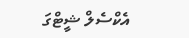އެކްސެލް ޝީޓްގަ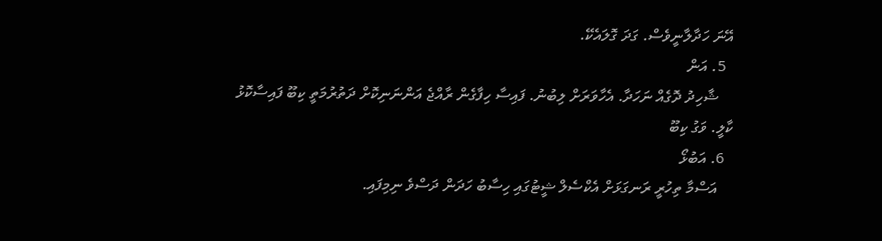އޭނަ ހަދާލާނީވެސް. ގަދަ ގޮލައެކޭ.
  5. އަން
    ޝާހިދު ދޮގެއް ނަހަދާ. އެހާވަރަށް ލިބުނު. ފައިސާ ހިފާގެން ރާއްޖެ އަންނަނިކޮށް ދަތުރުމަތީ ކިބޫ ފައިސާކޮޅު ކާލީ. ވަގު ކިބޫ
  6. އަބުޅޯ
    އަސްމާ ތިހުރީ ރަނގަޅަށް އެކްސެލް ޝީޓުގައި ހިސާބު ހަދަން ދަސްވެ ނިމިފައި.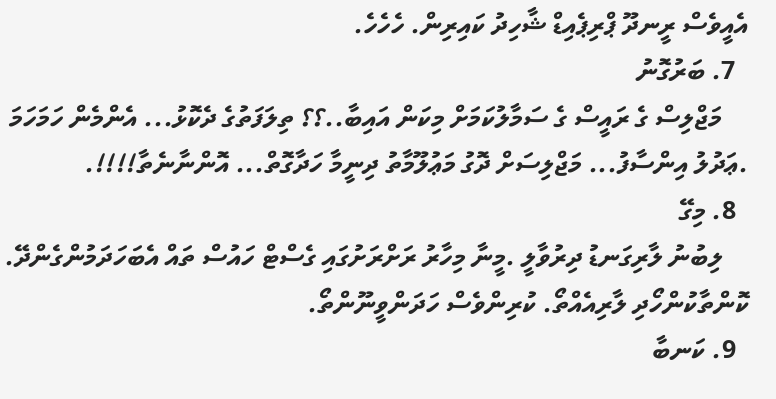އެއީވެސް ރީނދޫ ޕްރިޕެއިޑް ޝާހިދު ކައިރިން. ހެހެހެ.
  7. ބަރުގޮނު
    މަޖްލިސް ގެ ރައީސް ގެ ސަމާލުކަމަށް މިކަން އައިބާ..؟؟ ތިލަފަތުގެ ދެކޮޅު... އެންމެން ހަމަހަމަ .ޢަދުލު އިންސާފު... މަޖްލިސަށް ދޮގު މަޢުލޫމާތު ދިނީމާ ހަދާގޮތް... އޮންނާނެތާ!!!!.
  8. މިގޭ
    ލިބުނު ލާރިގަނޑު ދިރުވާލީ .މީނާ މިހާރު ރަށްރަށުގައި ގެސްޓް ހައުސް ތައް އެބަހަދަމުންގެންދޭ. ކޮންތާކުންހޯދި ލާރިއެއްތޯ. ކުރިންވެސް ހަދަންވީނޫންތޯ.
  9. ކަނބާ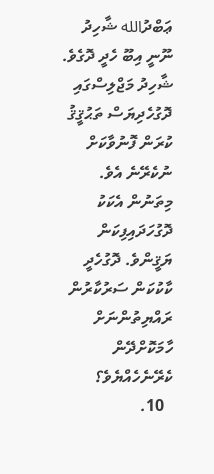ޢަބްދުالله ޝާހިދު ނޫނީ އިބޫ ހެދީ ދޮގެވެ. ޝާހިދު މަޖްލިސްގައި ދޮގުހެދިޔަސް ތަޙުޤީޤު ކުރަން ފޮނުވާކަށް ނުކެރޭނެ އެވެ. މިތަނުން އެކަކު ދޮގުހަދައިފިކަން ޔަޤީންވެ. ދޮގުހެދީ ކާކުކަން ސަރުކާރުން ރައްޔިތުންނަށް ހާމަކޮށްދޭން ކެރޭނެހެއްޔެވެ؟
  10.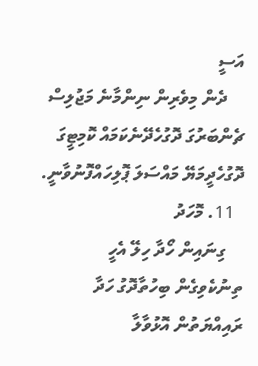އަސީ
    ދެން މިވެރިން ނިންމާނެ މަޖުލިސް ޗެންބަރުގަ ދޮގުހެދޭނެކަމައް ކޮމިޓީގަ ދޮގުހެދީމަޔޭ މައްސަލަ ޕޮލިހައްފޮނުވާނީ.
  11. މޮހަދު
    ގިނައިން ހޯދާ ހިލޭ އެހީ ތިނުކެވިގެން ބިހުތާދޮގު ހަދާ ރައިއްޔަތުން އޮޅުވާލާ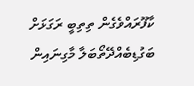ކާފޫރައްވެގެން ތިތިބީ ރަގަޅަށް ބަގުޑިބެއްދޭތޯބަލާ މާގިނައިން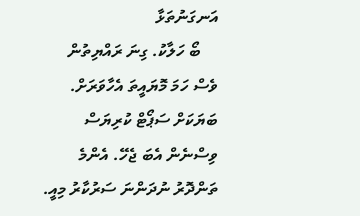އަނގަނުތަޅާ
    ބޯ ހަލާކު. ގިނަ ރައްޔިތުން ވެސް ހަމަ މޮޔައީތަ އެހާވަރަށް. ބަޔަކަށް ސަޕޯޓް ކުރިޔަސް ވިސްނެން އެބަ ޖެހޭ. އެންމެ ތަންދޮރު ނުދަންނަ ސަރުކާރު މިއީ.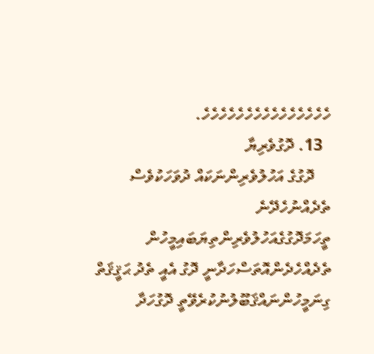ހެހެހެހެހެހެހެހެހެހެހެހެހެހެހެ.
  13. ދޮގުވެރިޔާ
    ދޮގުގެ އަހުލުވެރިންނަކައް ދުވަހަކުވެސް ތެދެއްނުހެދޭނެ ތީހަމަދޮގުގެއަހުލުވެރިންތިޔަބައިމީހުން ތެދެއްހެދެންއޮތަސްހަދާނީ ދޮގު އެއީ ތެދު ޙަޤީޤަތް ގިނަމީހުންނައްޤަބޫލުނުކުރެވޭތީ ދޮގުހަދާ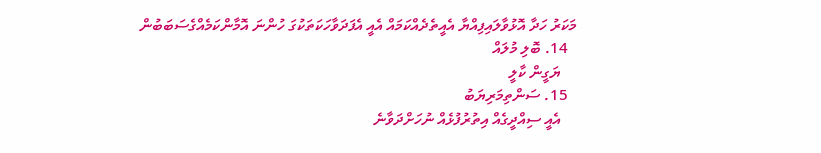މަކަރު ހަދާ އޮޅުވާލައިފިއްޔާ އެއީތެދެއްކަމައް އެއީ އެފަދަވާހަކަތަކުގަ ހުންނަ އޮމާންކަމެއްގެސަބަބުން
  14. ބޮލި މުލައް
    ޔަގީން ކާލީ
  15. ސަންތިމަރިޔަބު
    އެއީ ސިއްދީގެއް އިތުރުފުޅެއް ނުހަށްދަވާނެ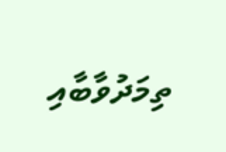ތިމަދުވާބާއި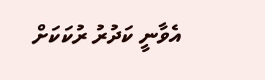އެވާނީ ކަދުރު ރުކަކަށް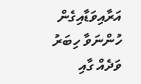އަރާއިވަޑާއިގެން ހުންނަވާ ހިބަރު ވަދެއް ގާއި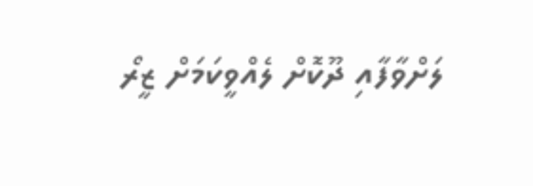ލަށްވާފާއި ދޫކޮށް ލެއްވީކަމަށް ޒީރޯ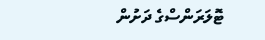ޓޮލަރަންސްގެ ދަށުން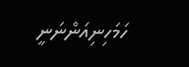ހަމަހިނިއަންނަނީ